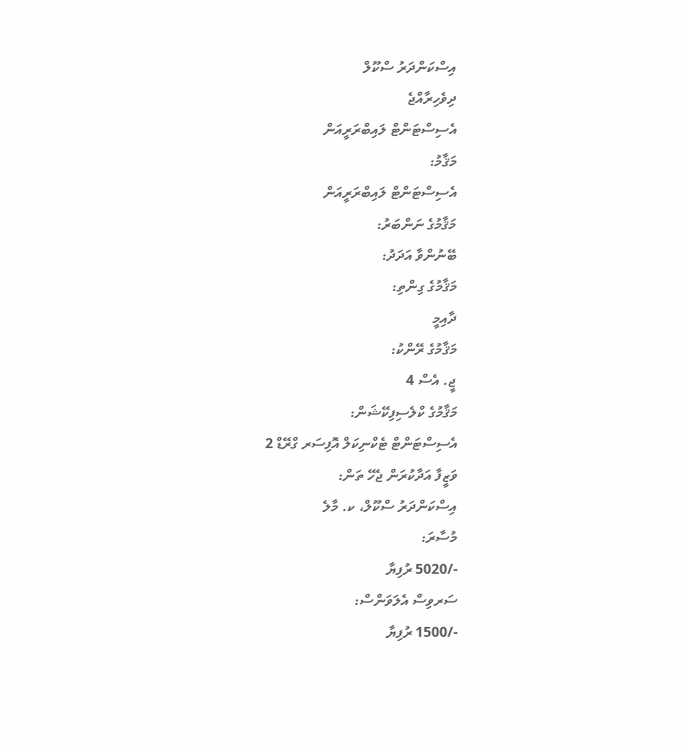އިސްކަންދަރު ސްކޫލް
ދިވެހިރާއްޖެ
އެސިސްޓަންޓް ލައިބްރަރީއަން
މަޤާމު:
އެސިސްޓަންޓް ލައިބްރަރީއަން
މަޤާމުގެ ނަންބަރު:
ބޭނުންވާ އަދަދު:
މަޤާމުގެ ގިންތި:
ދާއިމީ
މަޤާމުގެ ރޭންކު:
ޖީ. އެސް 4
މަޤާމުގެ ކްލެސިފިކޭޝަން:
އެސިސްޓަންޓް ޓެކްނިކަލް އޮފިސަރ ގްރޭޑް 2
ވަޒީފާ އަދާކުރަން ޖެހޭ ތަން:
އިސްކަންދަރު ސްކޫލް، ކ. މާލެ
މުސާރަ:
-/5020 ރުފިޔާ
ސަރވިސް އެލަވަންސް:
-/1500 ރުފިޔާ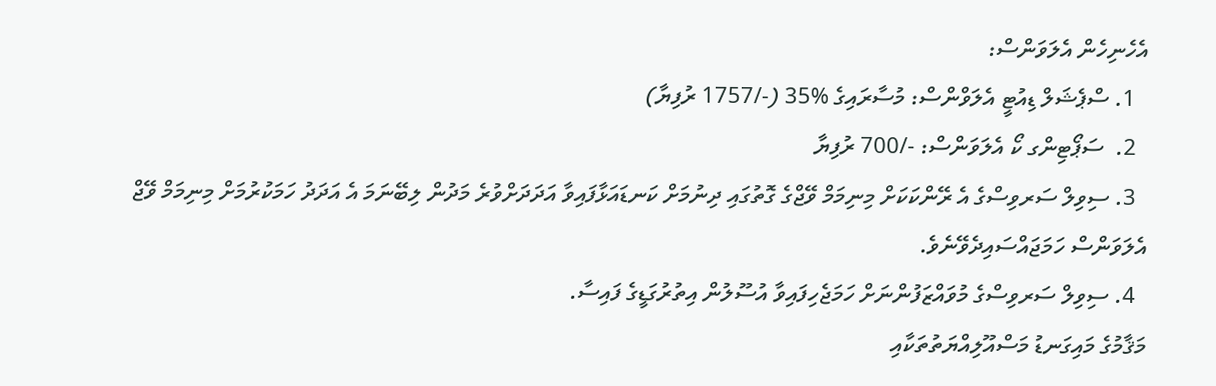އެހެނިހެން އެލަވަންސް:
  1. ސްޕެޝަލް ޑިއުޓީ އެލަވްންސް: މުސާރައިގެ %35 (-/1757 ރުފިޔާ)
  2.  ސަޕޯޓިންގ ކޯ އެލަވަންސް: -/700 ރުފިޔާ
  3. ސިވިލް ސަރވިސްގެ އެ ރޭންކަކަށް މިނިމަމް ވޭޖްގެ ގޮތުގައި ދިނުމަށް ކަނޑައަޅާފައިވާ އަދަދަށްވުރެ މަދުން ލިބޭނަމަ އެ އަދަދު ހަމަކުރުމަށް މިނިމަމް ވޭޖް އެލަވަންސް ހަމަޖައްސައިދެވޭނެވެ.
  4. ސިވިލް ސަރވިސްގެ މުވައްޒަފުންނަށް ހަމަޖެހިފައިވާ އުސޫލުން އިތުރުގަޑީގެ ފައިސާ.
މަޤާމުގެ މައިގަނޑު މަސްއޫލިއްޔަތުތަކާއި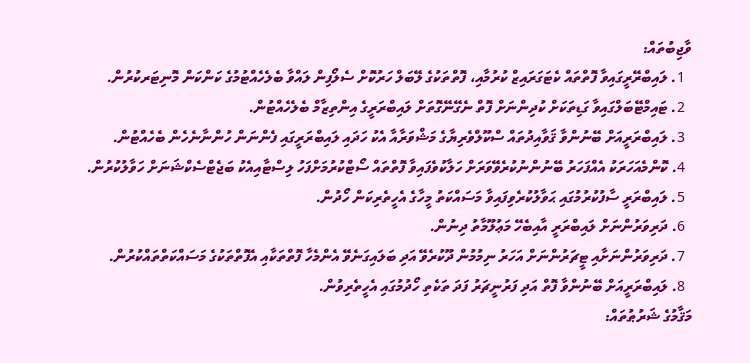ވާޖިބުތައް:
  1. ލައިބްރޭރީގައިވާ ފޮތްތައް ކެޓަގަރައިޒް ކުރުމާއި، ފޮތްތަކުގެ ލޭބަލް ހަރުކޮށް ސެލޯފިން ލައްވާ ބެލެހެއްޓުމުގެ ކަންކަން މޮނިޓަރކުރުން.
  2. ޓައިމްޓޭބަލްގައިވާ ގަޑިތަކަށް ކުދިންނަށް ފޮތް ނެގޭނޭގޮތަށް ލައިބްރަރީގެ އިންތިޒާމް ބެލެހެއްޓުން.
  3. ލައިބްރަރީއަށް ބޭނުންވާ ޤަވާއިދުތައް ސްކޫލްވެރިޔާގެ މަޝްވަރާއާ އެކު ހަދައި ލައިބްރަރީގައި ފެންނަން ހުންނާނެހެން ބެހެއްޓުން.
  4. ކޮންމެއަހަރަކު އެއްފަހަރު ބޭނުންނުކުރެވޭވަރަށް ހަލާކުވެފައިވާ ފޮތްތައް ސޯޓްކުރުމަށްފަހު ލިސްޓާއިއެކު ބަޖެޓްސެކްޝަނަށް ހަވާލުކުރުން.
  5. ލައިބްރަރީ ސާފުކުރުމުގައި ޙަވާލުކުރެވިފައިވާ މަސައްކަތު މީހާގެ އެހީތެރިކަން ހޯދުން.
  6. ދަރިވަރުންނަށް ލައިބްރަރީ އާއިބެހޭ މަޢުލޫމާތު ދިނުން.
  7. ދަރިވަރުންނަށާއި ޓީޗަރުންނަށް އަހަރު ނިމުމުން ދޫކުރެވޭ އަދި ބަލައިގަނެވޭ އެންމެހާ ފޮތްތަކާއި އެފޮތްތަކުގެ މަސައްކަތްތައްކުރުން.
  8. ލައިބްރަރީއަށް ބޭނުންވާ ފޮތް އަދި ފަރުނީޗަރު ފަދަ ތަކެތި ހޯދުމުގައި އެހީތެރިވުން.
މަޤާމުގެ ޝަރުޠުތައް: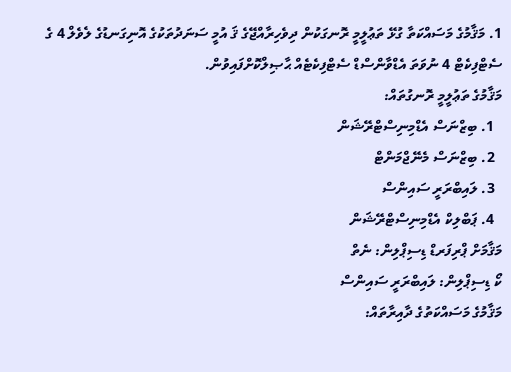1. މަޤާމުގެ މަސައްކަތާ ގުޅޭ ތަޢުލީމީ ރޮނގަކުން ދިވެހިރާއްޖޭގެ ޤަ އުމީ ސަނަދުތަކުގެ އޮނިގަނޑުގެ ލެވެލް 4 ގެ ސެޓްފިކެޓް 4 ނުވަތަ އެޑްވާންސްޑް ސެޓްފިކެޓެއް ޙާޞިލްކޮށްފައިވުން.
މަޤާމުގެ ތަޢުލީމީ ރޮނގުތައް:
  1. ބިޒްނަސް އެޑްމިނިސްޓްރޭޝަން
  2. ބިޒްނަސް މެނޭޖްމަންޓް
  3. ލައިބްރަރީ ސައިންސް
  4. ޕަބްލިކް އެޑްމިނިސްޓްރޭޝަން
މަޤާމަށް ޕްރިފަރޑް ޑިސިޕްލިން: ނެތް
ކޯ ޑިސިޕްލިން: ލައިބްރަރީ ސައިންސް
މަޤާމުގެ މަސައްކަތުގެ ދާއިރާތައް: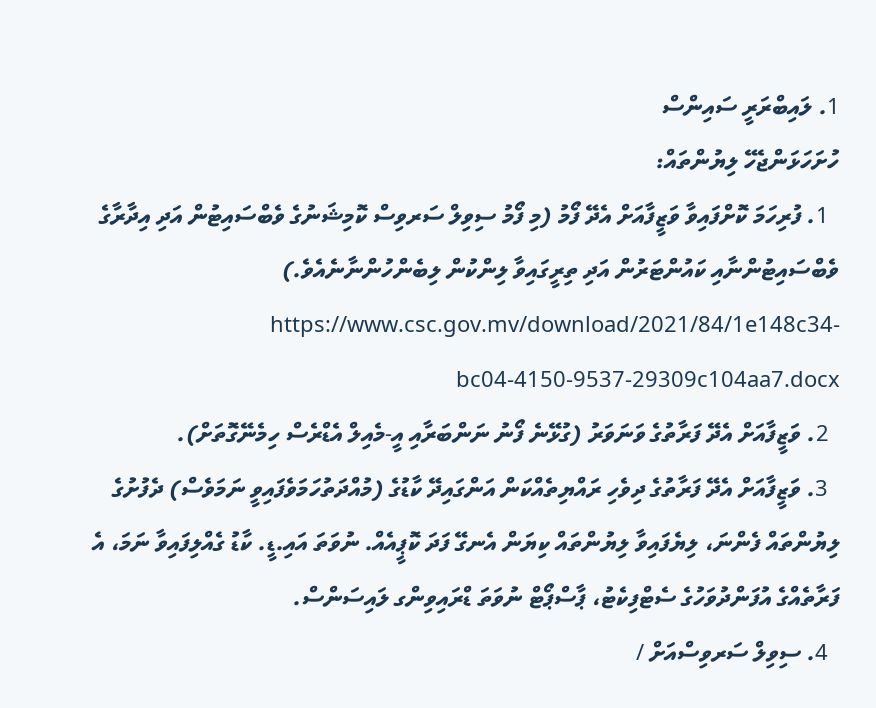1. ލައިބްރަރީ ސައިންސް
ހުށަހަޅަންޖެހޭ ލިޔުންތައް:
  1. ފުރިހަމަ ކޮށްފައިވާ ވަޒީފާއަށް އެދޭ ފޯމު (މި ފޯމު ސިވިލް ސަރވިސް ކޮމިޝަނުގެ ވެބްސައިޓުން އަދި އިދާރާގެ ވެބްސައިޓުންނާއި ކައުންޓަރުން އަދި ތިރީގައިވާ ލިންކުން ލިބެންހުންނާނެއެވެ.)  https://www.csc.gov.mv/download/2021/84/1e148c34-bc04-4150-9537-29309c104aa7.docx
  2. ވަޒީފާއަށް އެދޭ ފަރާތުގެ ވަނަވަރު (ގުޅޭނެ ފޯނު ނަންބަރާއި އީ-މެއިލް އެޑްރެސް ހިމެނޭގޮތަށް).
  3. ވަޒީފާއަށް އެދޭ ފަރާތުގެ ދިވެހި ރައްޔިތެއްކަން އަންގައިދޭ ކާޑުގެ (މުއްދަތުހަމަވެފައިވީ ނަމަވެސް) ދެފުށުގެ ލިޔުންތައް ފެންނަ، ލިޔެފައިވާ ލިޔުންތައް ކިޔަން އެނގޭ ފަދަ ކޮޕީއެއް. ނުވަތަ އައި.ޑީ. ކާޑު ގެއްލިފައިވާ ނަމަ، އެ ފަރާތެއްގެ އުފަންދުވަހުގެ ސެޓްފިކެޓު، ޕާސްޕޯޓް ނުވަތަ ޑްރައިވިންގ ލައިސަންސް.
  4. ސިވިލް ސަރވިސްއަށް /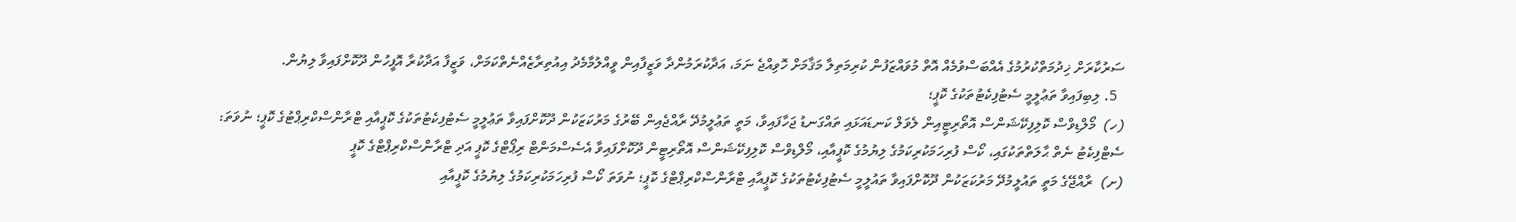ސަރުކާރަށް ޚިދުމަތްކުރުމުގެ އެއްބަސްވުމެއް އޮތް މުވައްޒަފުން ކުރިމަތިލާ މަޤާމަށް ހޮވިއްޖެ ނަމަ، އަދާކުރަމުންދާ ވަޒީފާއިން ވީއްލުމާމެދު އިއުތިރާޒެއްނެތްކަމަށް، ވަޒީފާ އަދާކުރާ އޮފީހުން ދޫކޮށްފައިވާ ލިޔުން.
  5. ލިބިފައިވާ ތަޢުލީމީ ސެޓުފިކެޓުތަކުގެ ކޮޕީ؛
(ހ)  މޯލްޑިވްސް ކޮލިފިކޭޝަންސް އޮތޯރިޓީއިން ލެވަލް ކަނޑައަޅައި ތައްގަނޑު ޖަހާފައިވާ، މަތީ ތަޢުލީމުދޭ ރާއްޖެއިން ބޭރުގެ މަރުކަޒަކުން ދޫކޮށްފައިވާ ތަޢުލީމީ ސެޓުފިކެޓުތަކުގެ ކޮޕީއާއި ޓްރާންސްކްރިޕްޓުގެ ކޮޕީ؛ ނުވަތަ: ސެޓްފިކެޓު ނެތް ޙާލަތްތަކުގައި، ކޯސް ފުރިހަމަކުރިކަމުގެ ލިޔުމުގެ ކޮޕީއާއި، މޯލްޑިވްސް ކޮލިފިކޭޝަންސް އޮތޯރިޓީން ދޫކޮށްފައިވާ އެސެސްމަންޓް ރިޕޯޓްގެ ކޮޕީ އަދި ޓްރާންސްކްރިޕްޓްގެ ކޮޕީ
(ށ)  ރާއްޖޭގެ މަތީ ތައުލީމުދޭ މަރުކަޒަކުން ދޫކޮށްފައިވާ ތައުލީމީ ސެޓުފިކެޓުތަކުގެ ކޮޕީއާއި ޓްރާންސްކްރިޕްޓްގެ ކޮޕީ؛ ނުވަތަ ކޯސް ފުރިހަމަކުރިކަމުގެ ލިޔުމުގެ ކޮޕީއާއި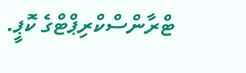ޓްރާންސްކްރިޕްޓްގެ ކޮޕީ.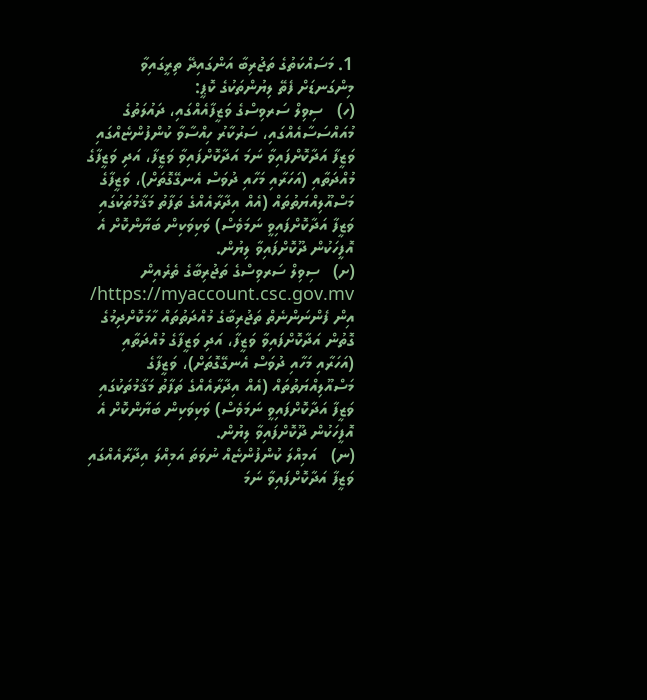1. މަސައްކަތުގެ ތަޖުރިބާ އަންގައިދޭ ތިރީގައިވާ މިންގަނޑަށް ފެތޭ ލިޔުންތަކުގެ ކޮޕީ:
(ހ)   ސިވިލް ސަރވިސްގެ ވަޒީފާއެއްގައި، ދައުލަތުގެ މުއައްސަސާއެއްގައި، ސަރުކާރު ހިއްސާވާ ކުންފުންޏެއްގައި ވަޒީފާ އަދާކޮށްފައިވާ ނަމަ އަދާކޮށްފައިވާ ވަޒީފާ، އަދި ވަޒީފާގެ މުއްދަތާއި (އަހަރާއި މަހާއި ދުވަސް އެނގޭގޮތަށް)، ވަޒީފާގެ މަސްއޫލިއްޔަތުތައް (އެއް އިދާރާއެއްގެ ތަފާތު މަޤާމުތަކުގައި ވަޒީފާ އަދާކޮށްފައިވީ ނަމަވެސް) ވަކިވަކިން ބަޔާންކޮށް އެ އޮފީހަކުން ދޫކޮށްފައިވާ ލިޔުން.
(ށ)   ސިވިލް ސަރވިސްގެ ތަޖުރިބާގެ ތެރެއިން https://myaccount.csc.gov.mv/ އިން ފެންނަންނެތް ތަޖުރިބާގެ މުއްދަތުތައް ހާމަކޮށްދިމުގެ ގޮތުން އަދާކޮށްފައިވާ ވަޒީފާ، އަދި ވަޒީފާގެ މުއްދަތާއި (އަހަރާއި މަހާއި ދުވަސް އެނގޭގޮތަށް)، ވަޒީފާގެ މަސްއޫލިއްޔަތުތައް (އެއް އިދާރާއެއްގެ ތަފާތު މަޤާމުތަކުގައި ވަޒީފާ އަދާކޮށްފައިވީ ނަމަވެސް) ވަކިވަކިން ބަޔާންކޮށް އެ އޮފީހަކުން ދޫކޮށްފައިވާ ލިޔުން.
(ނ)   އަމިއްލަ ކުންފުންޏެއް ނުވަތަ އަމިއްލަ އިދާރާއެއްގައި ވަޒީފާ އަދާކޮށްފައިވާ ނަމަ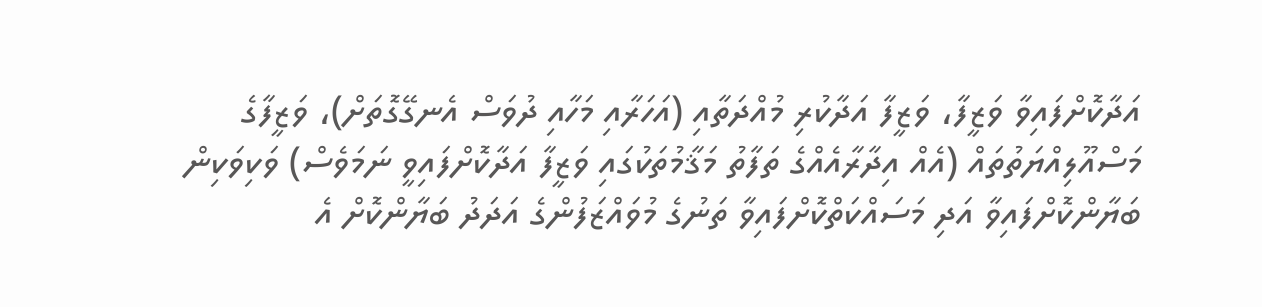އަދާކޮށްފައިވާ ވަޒީފާ، ވަޒީފާ އަދާކުރި މުއްދަތާއި (އަހަރާއި މަހާއި ދުވަސް އެނގޭގޮތަށް)، ވަޒީފާގެ މަސްއޫލިއްޔަތުތައް (އެއް އިދާރާއެއްގެ ތަފާތު މަޤާމުތަކުގައި ވަޒީފާ އަދާކޮށްފައިވީ ނަމަވެސް) ވަކިވަކިން ބަޔާންކޮށްފައިވާ އަދި މަސައްކަތްކޮށްފައިވާ ތަނުގެ މުވައްޒަފުންގެ އަދަދު ބަޔާންކޮށް އެ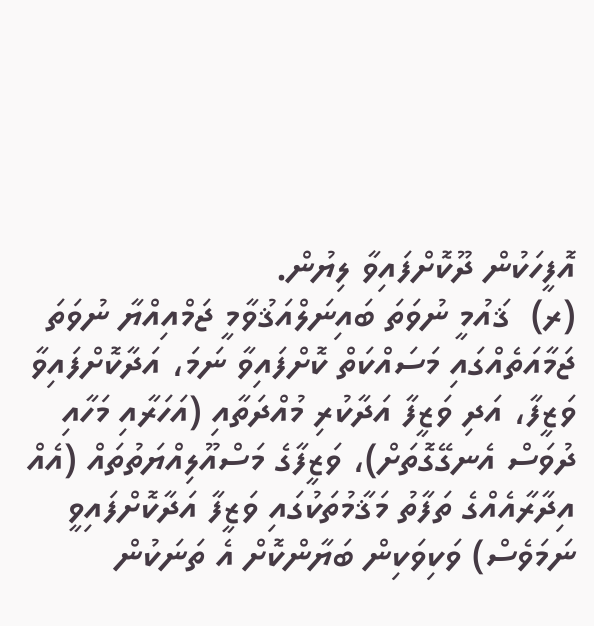އޮފީހަކުން ދޫކޮށްފައިވާ ލިޔުން.
(ރ)  ޤައުމީ ނުވަތަ ބައިނަލްއަޤުވާމީ ޖަމްއިއްޔާ ނުވަތަ ޖަމާއަތެއްގައި މަސައްކަތް ކޮށްފައިވާ ނަމަ، އަދާކޮށްފައިވާ ވަޒީފާ، އަދި ވަޒީފާ އަދާކުރި މުއްދަތާއި (އަހަރާއި މަހާއި ދުވަސް އެނގޭގޮތަށް)، ވަޒީފާގެ މަސްއޫލިއްޔަތުތައް (އެއް އިދާރާއެއްގެ ތަފާތު މަޤާމުތަކުގައި ވަޒީފާ އަދާކޮށްފައިވީ ނަމަވެސް) ވަކިވަކިން ބަޔާންކޮށް އެ ތަނަކުން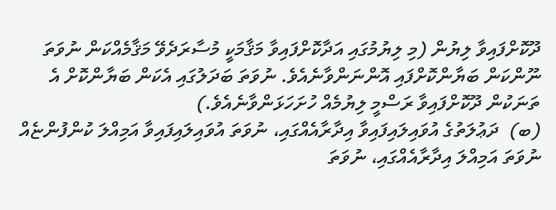ދޫކޮށްފައިވާ ލިޔުން (މި ލިޔުމުގައި އަދާކޮށްފައިވާ މަޤާމަކީ މުސާރަދެވޭ މަޤާމެއްކަން ނުވަތަ ނޫންކަން ބަޔާންކޮށްފައި އޮންނަންވާނެއެވެ. ނުވަތަ ބަދަލުގައި އެކަން ބަޔާންކޮށް އެ ތަނަކުން ދޫކޮށްފައިވާ ރަސްމީ ލިޔުމެއް ހުށަހަޅަންވާނެއެވެ.)
(ބ)  ދަޢުލަތުގެ އުވައިލައިފައިވާ އިދާރާއެއްގައި، ނުވަތަ އުވައިލައިފައިވާ އަމިއްލަ ކުންފުންޏެއް ނުވަތަ އަމިއްލަ އިދާރާއެއްގައި، ނުވަތަ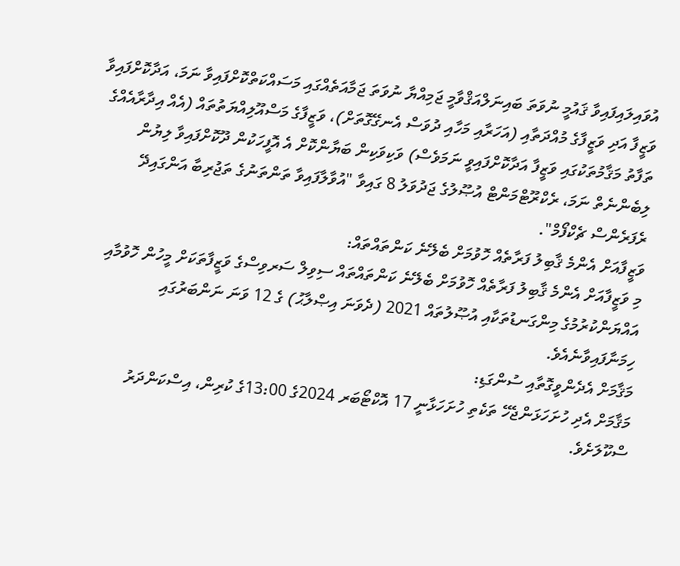އުވައިލައިފައިވާ ޤައުމީ ނުވަތަ ބައިނަލްއަޤްވާމީ ޖަމިއްޔާ ނުވަތަ ޖަމާއަތެއްގައި މަސައްކަތްކޮށްފައިވާ ނަމަ، އަދާކޮށްފައިވާ ވަޒީފާ އަދި ވަޒީފާގެ މުއްދަތާއި (އަހަރާއި މަހާއި ދުވަސް އެނގޭގޮތަށް)، ވަޒީފާގެ މަސްއޫލިއްޔަތުތައް (އެއް އިދާރާއެއްގެ ތަފާތު މަޤާމުތަކުގައި ވަޒީފާ އަދާކޮށްފައިވީ ނަމަވެސް) ވަކިވަކިން ބަޔާންކޮށް އެ އޮފީހަކުން ދޫކޮށްފައިވާ ލިޔުން ލިބެންނެތް ނަމަ، ރެކްރޫޓްމަންޓް އުޞޫލުގެ ޖަދުވަލު 8 ގައިވާ "އުވާލާފައިވާ ތަންތަނުގެ ތަޖުރިބާ އަންގައިދޭ ރެފަރެންސް ޗެކްފޯމް".
ވަޒީފާއަށް އެންމެ ޤާބިލު ފަރާތެއް ހޮވުމަށް ބެލޭނެ ކަންތައްތައް:
މި ވަޒީފާއަށް އެންމެ ޤާބިލު ފަރާތެއް ހޮވުމަށް ބެލޭނެ ކަންތައްތައް ސިވިލް ސަރވިސްގެ ވަޒީފާތަކަށް މީހުން ހޮވުމާއި އައްޔަންކުރުމުގެ މިންގަނޑުތަކާއި އުޞޫލުތައް 2021 (ދެވަނަ އިޞްލާޙު) ގެ 12 ވަނަ ނަންބަރުގައި ހިމަނާފައިވާނެއެވެ.
މަޤާމަށް އެދެންވީގޮތާއި ސުންގަޑި:
މަޤާމަށް އެދި ހުށަހަޅަންޖެހޭ ތަކެތި ހުށަހަޅާނީ 17 އޮކްޓޯބަރ 2024ގެ 13:00ގެ ކުރިން، އިސްކަންދަރު ސްކޫލަށެވެ.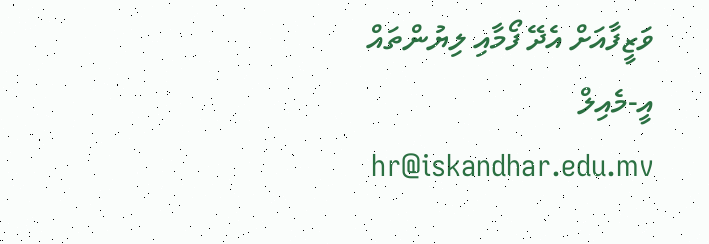ވަޒީފާއަށް އެދޭ ފޯމާއި ލިޔުންތައް އީ-މެއިލް hr@iskandhar.edu.mv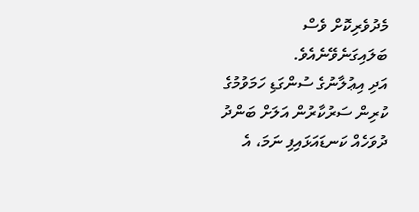މެދުވެރިކޮށް ވެސް ބަލައިގަނެވޭނެއެވެ.
އަދި އިޢުލާނުގެ ސުންގަޑި ހަމަވުމުގެ ކުރިން ސަރުކާރުން އަލަށް ބަންދު ދުވަހެއް ކަނޑައަޅައިފި ނަމަ، އެ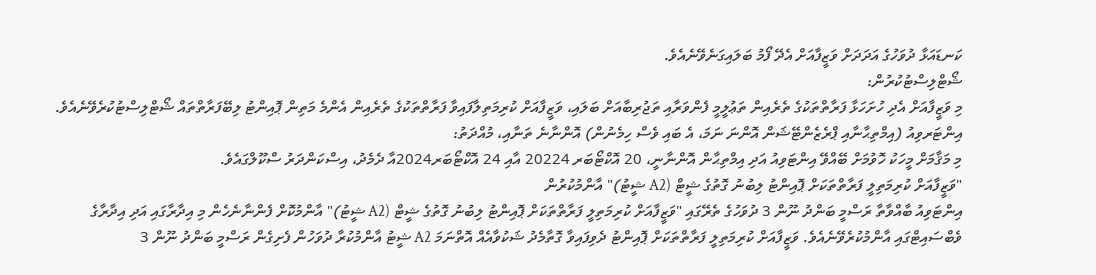ކަނޑައަޅާ ދުވަހުގެ އަދަދަށް ވަޒީފާއަށް އެދޭ ފޯމު ބަލައިގަނެވޭނެއެވެ.
ޝޯޓްލިސްޓުކުރުން:
މި ވަޒީފާއަށް އެދި ހުށަހަޅާ ފަރާތްތަކުގެ ތެރެއިން ތަޢުލީމީ ފެންވަރާއި ތަޖުރިބާއަށް ބަލައި، ވަޒީފާއަށް ކުރިމަތިލާފައިވާ ފަރާތްތަކުގެ ތެރެއިން އެންމެ މަތިން ޕޮއިންޓު ލިބޭފަރާތްތައް ޝޯޓްލިސްޓުކުރެވޭނެއެވެ.
އިންޓަރވިއު (އިމްތިޙާނާއި ޕްރެޒެންޓޭޝަން އޮންނަ ނަމަ، އެ ބައި ވެސް ހިމެނުން) އޮންނާނެ ތަނާއި، މުއްދަތު:
މި މަޤާމަށް މީހަކު ހޮވުމަށް ބޭއްވޭ އިންޓަވިއު އަދި އިމްތިޙާން އޮންނާނީ، 20 އޮކްޓޯބަރ 20224 އާއި 24 އޮކްޓޯބަރ2024އާ ދެމެދު، އިސްކަންދަރު ސްކޫލްގައެވެ.
"ވަޒީފާއަށް ކުރިމަތިލީ ފަރާތްތަކަށް ޕޮއިންޓު ލިބުނު ގޮތުގެ ޝީޓް (A2 ޝީޓު)" އާންމުކުރުން
އިންޓަވިއު ބާއްވާތާ ރަސްމީ ބަންދު ނޫން 3 ދުވަހުގެ ތެރޭގައި "ވަޒީފާއަށް ކުރިމަތިލީ ފަރާތްތަކަށް ޕޮއިންޓު ލިބުނު ގޮތުގެ ޝީޓް (A2 ޝީޓު)" އާންމުކޮށް ފެންނާނެހެން މި އިދާރާގައި އަދި އިދާރާގެ ވެބްސައިޓްގައި އާންމުކުރެވޭނެއެވެ. ވަޒީފާއަށް ކުރިމަތިލީ ފަރާތްތަކަށް ޕޮއިންޓު ދެވިފައިވާ ގޮތާމެދު ޝަކުވާއެއް އޮތްނަމަ A2 ޝީޓު އާންމުކުރާ ދުވަހުން ފެށިގެން ރަސްމީ ބަންދު ނޫން 3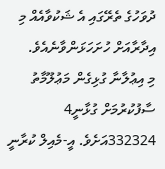ދުވަހުގެ ތެރޭގައި އެ ޝަކުވާއެއް މި އިދާރާއަށް ހުށަހަޅަންވާނެއެވެ.
މި އިޢުލާނާ ގުޅިގެން މަޢުލޫމާތު ސާފުކުރުމަށް ގުޅާނީ4 332324އަށެވެ. އީ-މެއިލް ކުރާނީ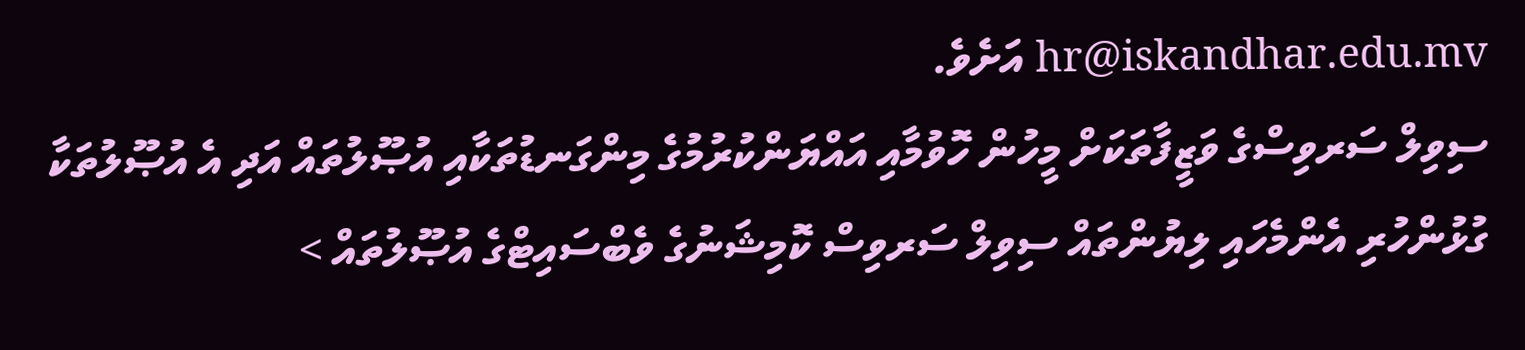hr@iskandhar.edu.mv އަށެވެ.
ސިވިލް ސަރވިސްގެ ވަޒީފާތަކަށް މީހުން ހޮވުމާއި އައްޔަންކުރުމުގެ މިންގަނޑުތަކާއި އުޞޫލުތައް އަދި އެ އުޞޫލުތަކާ ގުޅުންހުރި އެންމެހައި ލިޔުންތައް ސިވިލް ސަރވިސް ކޮމިޝަނުގެ ވެބްސައިޓްގެ އުޞޫލުތައް >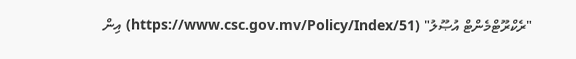"ރެކްރޫޓްމެންޓް އުޞޫލު" (https://www.csc.gov.mv/Policy/Index/51) އިން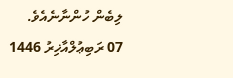ލިބެން ހުންނާނެއެވެ.
07 ރަބިޢުލްއާޚިރު 1446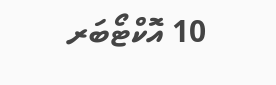10 އޮކްޓޯބަރ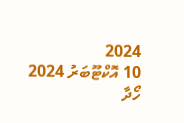2024
10 އޮކްޓޫބަރު 2024
ހޯދާ